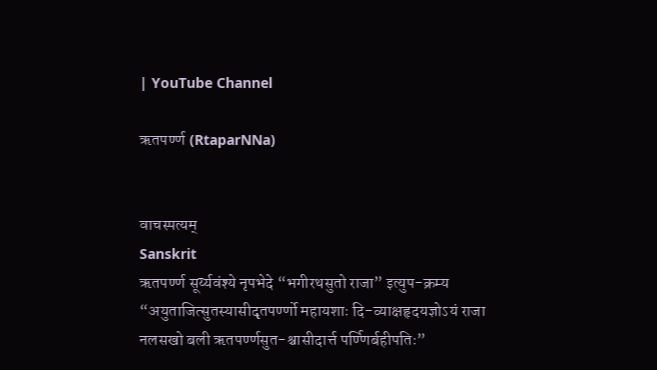| YouTube Channel

ऋतपर्ण्ण (RtaparNNa)


वाचस्पत्यम्
Sanskrit
ऋतपर्ण्ण सूर्य्यवंश्ये नृपभेदे “भगीरथसुतो राजा” इत्युप-क्रम्य “अयुताजित्सुतस्यासीदृतपर्ण्णो महायशाः दि-व्याक्षहृदयज्ञोऽयं राजा नलसखो बली ऋतपर्ण्णसुत-श्चासीदार्त्त पर्ण्णिर्बहीपतिः”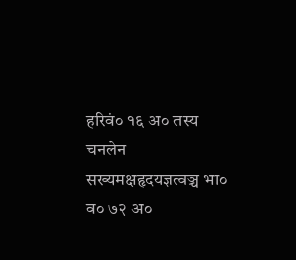हरिवं० १६ अ० तस्य चनलेन सख्यमक्षहृदयज्ञत्वञ्च भा० व० ७२ अ०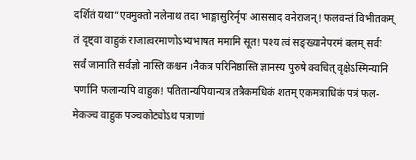दर्शितं यथा“एवमुक्तो नलेनाथ तदा भाङ्गासुरिर्नृपः आससाद वनेराजन्! फलवन्तं विभीतकम् तं दृष्ट्वा वाहुकं राजात्वरमाणोऽभ्यभाषत ममामि सूत! पश्य त्वं सङ्ख्यानेपरमं बलम् सर्वः सर्वं जानाति सर्वज्ञो नास्ति कश्चन ।नैकत्र परिनिष्ठास्ति ज्ञानस्य पुरुषे क्वचित् वृक्षेऽस्मिन्यानि पर्णानि फलान्यपि वाहुक! पतितान्यपियान्यत्र तत्रैकमधिकं शतम् एकमत्राधिकं पत्रं फल-मेकञ्च वाहुक पञ्चकोट्योऽथ पत्राणां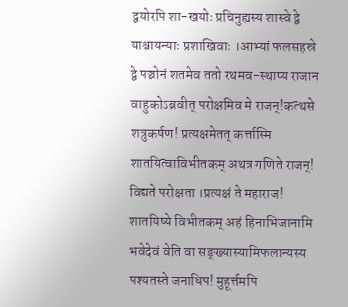द्वयोरपि शा-खयोः प्रचिनुह्यस्य शास्वे द्वे याश्चायन्याः प्रशाखिवाः ।आभ्यां फलसहस्रे द्वे पञ्चोनं शतमेव ततो रथमव-स्थाप्य राजान वाहुकोऽब्रवीत् परोक्षमिव मे राजन्!कत्थसे शत्रुकर्षण! प्रत्यक्षमेतत् कर्त्तास्मि शातयित्वाविभीतकम् अथत्र गणिते राजन्! विद्यते परोक्षता ।प्रत्यक्षं ते महाराज! शातयिष्ये विभीतकम् अहं हिनाभिजानामि भवेदेवं वेति वा सङ्ख्यास्यामिफलान्यस्य पश्यतस्ते जनाधिप! मुहूर्त्तमपि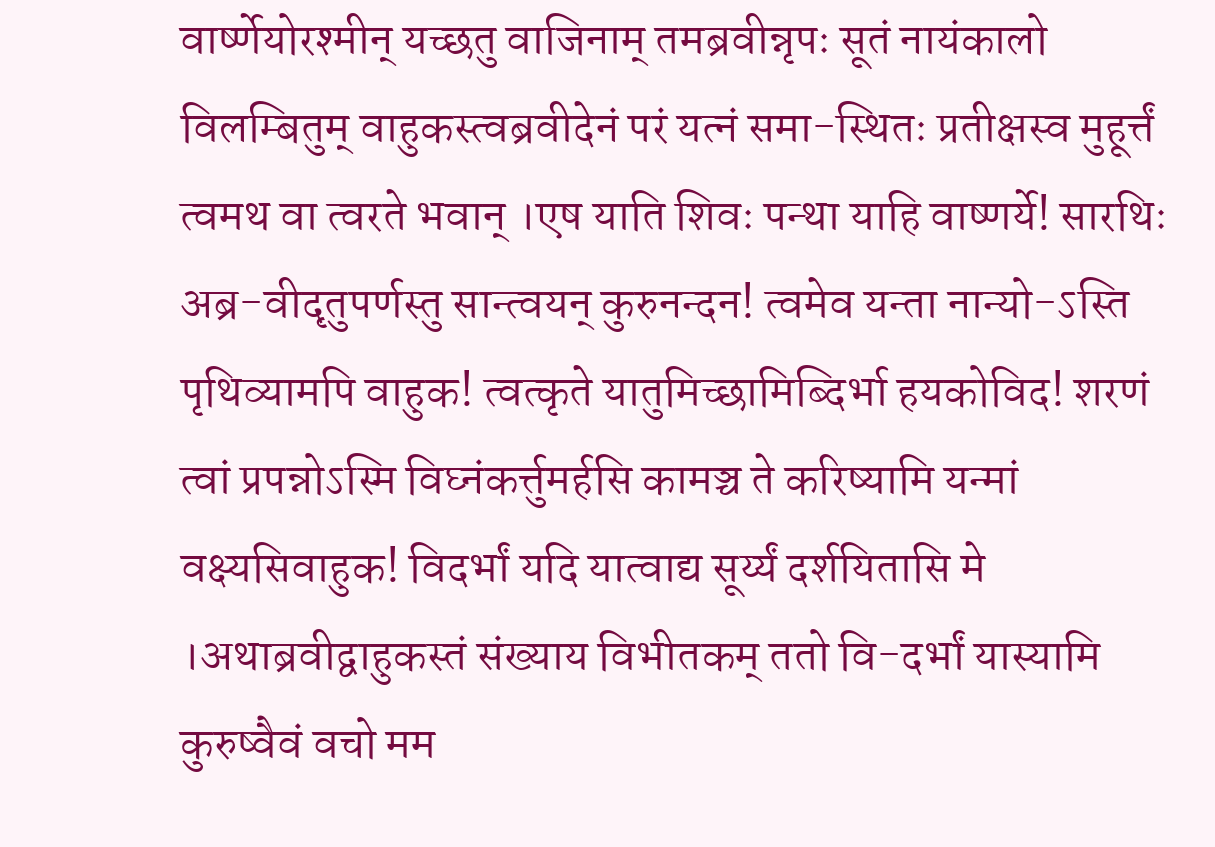वार्ष्णेयोरश्मीन् यच्छतु वाजिनाम् तमब्रवीन्नृपः सूतं नायंकालो विलम्बितुम् वाहुकस्त्वब्रवीदेनं परं यत्नं समा-स्थितः प्रतीक्षस्व मुहूर्त्तं त्वमथ वा त्वरते भवान् ।एष याति शिवः पन्था याहि वाष्णर्ये! सारथिः अब्र-वीदृतुपर्णस्तु सान्त्वयन् कुरुनन्दन! त्वमेव यन्ता नान्यो-ऽस्ति पृथिव्यामपि वाहुक! त्वत्कृते यातुमिच्छामिब्दिर्भा हयकोविद! शरणं त्वां प्रपन्नोऽस्मि विघ्नंकर्त्तुमर्हसि कामञ्च ते करिष्यामि यन्मां वक्ष्यसिवाहुक! विदर्भां यदि यात्वाद्य सूर्य्यं दर्शयितासि मे ।अथाब्रवीद्वाहुकस्तं संख्याय विभीतकम् ततो वि-दर्भां यास्यामि कुरुष्वैवं वचो मम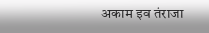अकाम इव तंराजा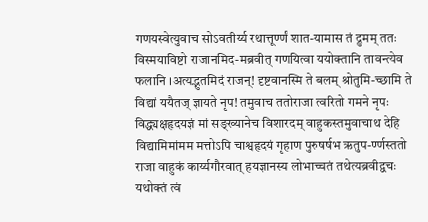गणयस्वेत्युवाच सोऽवतीर्य्य रथात्तूर्ण्णं शात-यामास तं द्रुमम् ततः विस्मयाविष्टो राजानमिद-मब्रवीत् गणयित्वा ययोक्तानि तावन्त्येव फलानि ।अत्यद्भुतमिदं राजन्! दृष्टवानस्मि ते बलम् श्रोतुमि-च्छामि ते विद्यां ययैतज् ज्ञायते नृप! तमुवाच ततोराजा त्वरितो गमने नृपः विद्ध्यक्षहृदयज्ञं मां सङ्ख्यानेच विशारदम् वाहुकस्तमुवाचाथ देहि विद्यामिमांमम मत्तोऽपि चाश्वहृदयं गृहाण पुरुषर्षभ ऋतुप-र्ण्णस्ततो राजा वाहुकं कार्य्यगौरवात् हयज्ञानस्य लोभाच्चतं तथेत्यब्रवीद्वचः यथोक्तं त्वं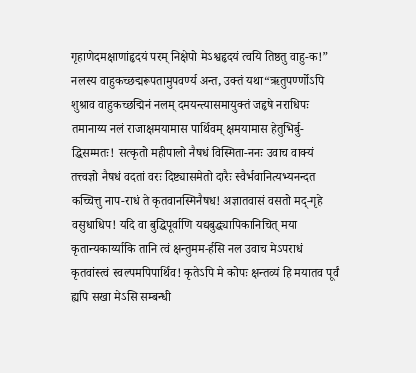गृहाणेदमक्षाणांहृदयं परम् निक्षेपो मेऽश्वहृदयं त्वयि तिष्ठतु वाहु-क!” नलस्य वाहुकच्छद्मरूपतामुपवर्ण्य अन्त, उक्तं यथा“ऋतुपर्ण्णोऽपि शुश्राव वाहुकच्छद्मिनं नलम् दमयन्त्यासमायुक्तं जहृषे नराधिपः तमानाय्य नलं राजाक्षमयामास पार्थिवम् क्षमयामास हेतुभिर्बु-द्धिसम्मतः! सत्कृतो महीपालो नैषधं विस्मिता-ननः उवाच वाक्यं तत्त्वज्ञो नैषधं वदतां वरः दिष्ट्यासमेतो दारैः स्वैर्भवानित्यभ्यनन्दत कच्चित्तु नाप-राधं ते कृतवानस्मिनैषध! अज्ञातवासं वसतो मद्-गृहे वसुधाधिप! यदि वा बुद्धिपूर्वाणि यद्यबुद्ध्यापिकानिचित् मया कृतान्यकार्य्याकि तानि त्वं क्षन्तुमम-र्हसि नल उवाच मेऽपराधं कृतवांस्त्वं स्वल्पमपिपार्थिव! कृतेऽपि मे कोपः क्षन्तव्यं हि मयातव पूर्वं ह्यपि सखा मेऽसि सम्बन्धी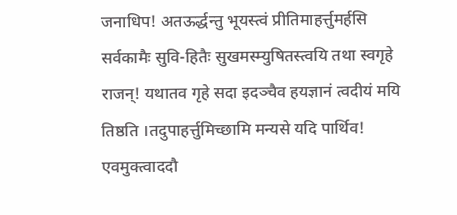जनाधिप! अतऊर्द्धन्तु भूयस्त्वं प्रीतिमाहर्त्तुमर्हसि सर्वकामैः सुवि-हितैः सुखमस्म्युषितस्त्वयि तथा स्वगृहे राजन्! यथातव गृहे सदा इदञ्चैव हयज्ञानं त्वदीयं मयि तिष्ठति ।तदुपाहर्त्तुमिच्छामि मन्यसे यदि पार्थिव! एवमुक्त्वाददौ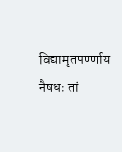विद्यामृतपर्ण्णाय नैषधः तां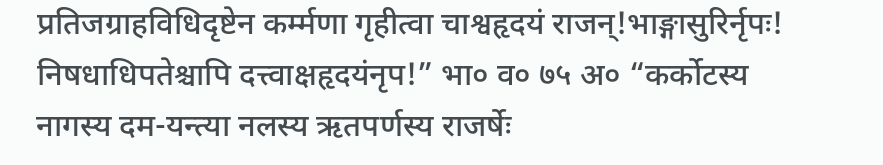प्रतिजग्राहविधिदृष्टेन कर्म्मणा गृहीत्वा चाश्वहृदयं राजन्!भाङ्गासुरिर्नृपः! निषधाधिपतेश्चापि दत्त्वाक्षहृदयंनृप!” भा० व० ७५ अ० “कर्कोटस्य नागस्य दम-यन्त्या नलस्य ऋतपर्णस्य राजर्षेः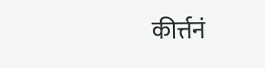कीर्त्तनं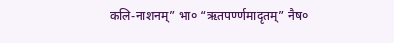कलि-नाशनम्” भा० “ऋतपर्ण्णमादृतम्” नैष०